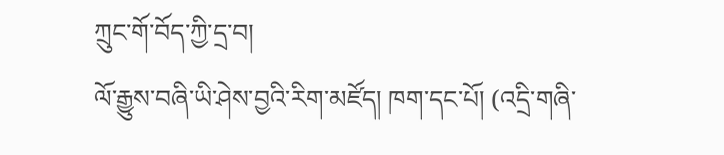ཀྲུང་གོ་བོད་ཀྱི་དྲ་བ།
ལོ་རྒྱུས་བཞི་ཡི་ཤེས་བྱའི་རིག་མཛོད། ཁག་དང་པོ། (འདྲི་གཞི་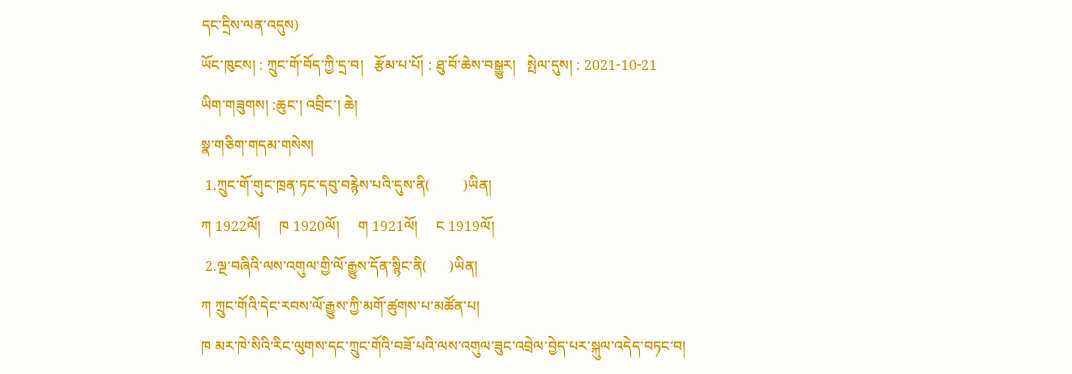དང་དྲིས་ལན་འདུས)
ཡོང་ཁུངས། : ཀྲུང་གོ་བོད་ཀྱི་དྲ་བ།   རྩོམ་པ་པོ། : ཐུ་བོ་ཆེས་བསྒྱུར།   སྤེལ་དུས། : 2021-10-21
ཡིག་གཟུགས། :ཆུང་། འབྲིང་། ཆེ།
སྣ་གཅིག་གདམ་གསེས།
 1.ཀྲུང་གོ་གུང་ཁྲན་ཏང་དབུ་བརྙེས་པའི་དུས་ནི(         )ཡིན།
ཀ 1922ལོ།     ཁ 1920ལོ།     ག 1921ལོ།     ང 1919ལོ།
 2.ལྔ་བཞིའི་ལས་འགུལ་གྱི་ལོ་རྒྱུས་དོན་སྙིང་ནི(      )ཡིན།
ཀ ཀྲུང་གོའི་དེང་རབས་ལོ་རྒྱུས་ཀྱི་མགོ་ཚུགས་པ་མཚོན་པ།
ཁ མར་ཁེ་སིའི་རིང་ལུགས་དང་ཀྲུང་གོའི་བཟོ་པའི་ལས་འགུལ་ཟུང་འབྲེལ་བྱེད་པར་སྐུལ་འདེད་བཏང་བ།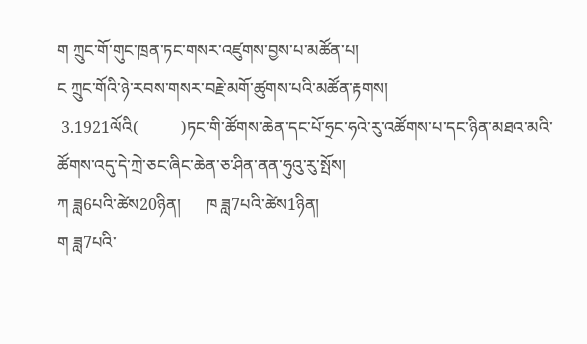ག ཀྲུང་གོ་གུང་ཁྲན་ཏང་གསར་འཛུགས་བྱས་པ་མཚོན་པ།
ང ཀྲུང་གོའི་ཉེ་རབས་གསར་བརྗེ་མགོ་ཚུགས་པའི་མཚོན་རྟགས།
 3.1921ལོའི(          )ཏང་གི་ཚོགས་ཆེན་དང་པོ་ཧྲང་ཧའེ་རུ་འཚོགས་པ་དང་ཉིན་མཐའ་མའི་ཚོགས་འདུ་དེ་ཀྲེ་ཅང་ཞིང་ཆེན་ཅ་ཤིན་ནན་ཧུའུ་རུ་སྤོས།
ཀ ཟླ6པའི་ཚེས20ཉིན།      ཁ ཟླ7པའི་ཚེས1ཉིན།
ག ཟླ7པའི་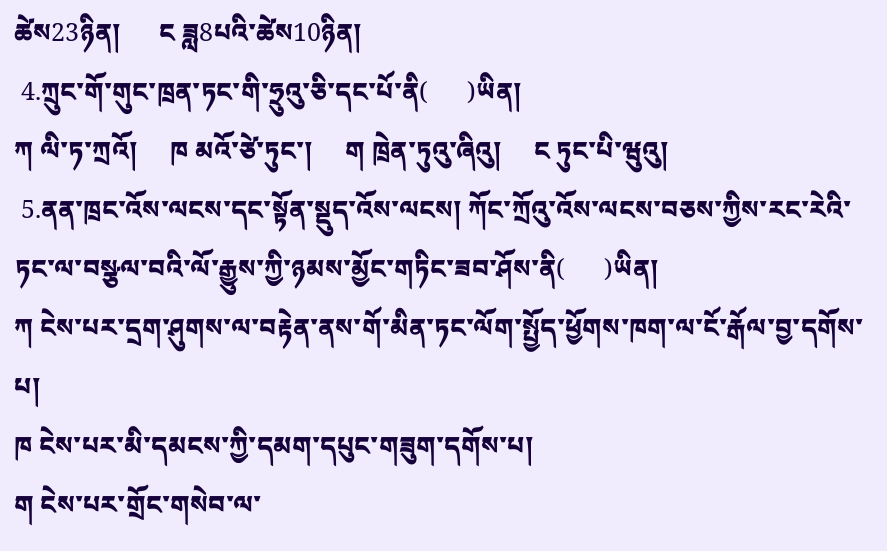ཚེས23ཉིན།      ང ཟླ8པའི་ཚེས10ཉིན།
 4.ཀྲུང་གོ་གུང་ཁྲན་ཏང་གི་ཧྲུའུ་ཅི་དང་པོ་ནི(      )ཡིན།
ཀ ལི་ཏ་ཀྲའོ།     ཁ མའོ་ཙེ་ཏུང་།     ག ཁྲེན་ཏུའུ་ཞིའུ།     ང ཏུང་པི་ཝུའུ།
 5.ནན་ཁྲང་འོས་ལངས་དང་སྟོན་སྡུད་འོས་ལངས། ཀོང་ཀྲོའུ་འོས་ལངས་བཅས་ཀྱིས་རང་རེའི་ཏང་ལ་བསྩལ་བའི་ལོ་རྒྱུས་ཀྱི་ཉམས་མྱོང་གཏིང་ཟབ་ཤོས་ནི(      )ཡིན།
ཀ ངེས་པར་དྲག་ཤུགས་ལ་བརྟེན་ནས་གོ་མིན་ཏང་ལོག་སྤྱོད་ཕྱོགས་ཁག་ལ་ངོ་རྒོལ་བྱ་དགོས་པ།
ཁ ངེས་པར་མི་དམངས་ཀྱི་དམག་དཔུང་གཟུག་དགོས་པ།
ག ངེས་པར་གྲོང་གསེབ་ལ་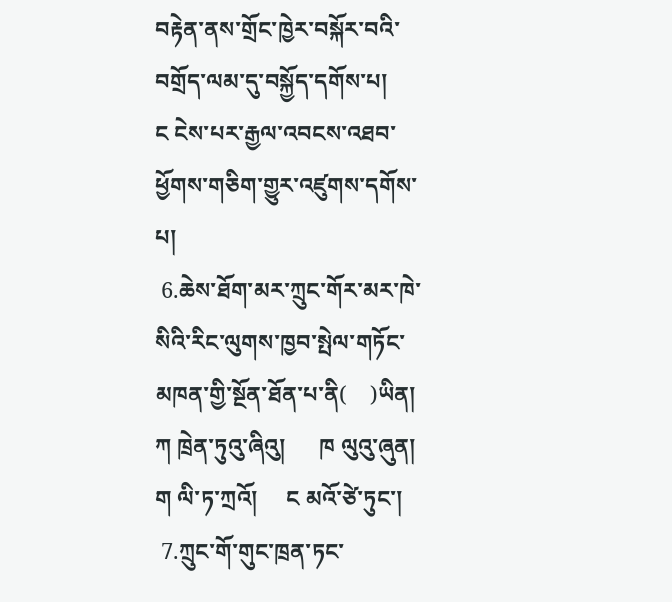བརྟེན་ནས་གྲོང་ཁྱེར་བསྐོར་བའི་བགྲོད་ལམ་དུ་བསྐྱོད་དགོས་པ།
ང ངེས་པར་རྒྱལ་འབངས་འཐབ་ཕྱོགས་གཅིག་གྱུར་འཛུགས་དགོས་པ།
 6.ཆེས་ཐོག་མར་ཀྲུང་གོར་མར་ཁེ་སིའི་རིང་ལུགས་ཁྱབ་སྤེལ་གཏོང་མཁན་གྱི་སྔོན་ཐོན་པ་ནི(    )ཡིན།
ཀ ཁྲེན་ཏུའུ་ཞིའུ།      ཁ ལུའུ་ཞུན།     ག ལི་ཏ་ཀྲའོ།     ང མའོ་ཙེ་ཏུང་།
 7.ཀྲུང་གོ་གུང་ཁྲན་ཏང་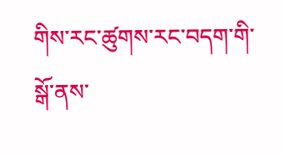གིས་རང་ཚུགས་རང་བདག་གི་སྒོ་ནས་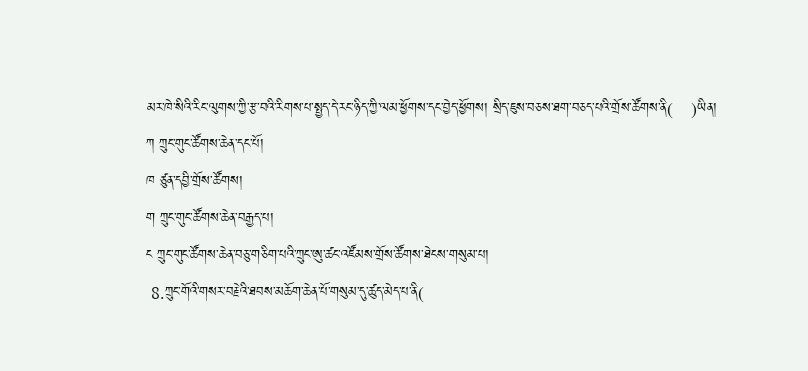མར་ཁེ་སིའི་རིང་ལུགས་ཀྱི་རྩ་བའི་རིགས་པ་སྤྱད་དེ་རང་ཉིད་ཀྱི་ལམ་ཕྱོགས་དང་བྱེད་ཕྱོགས། སྲིད་ཇུས་བཅས་ཐག་བཅད་པའི་གྲོས་ཚོགས་ནི(    )ཡིན།
ཀ ཀྲུང་གུང་ཚོགས་ཆེན་དང་པོ།
ཁ ཙུན་དབྱི་གྲོས་ཚོགས།
ག ཀྲུང་གུང་ཚོགས་ཆེན་བརྒྱད་པ།
ང ཀྲུང་གུང་ཚོགས་ཆེན་བཅུ་གཅིག་པའི་ཀྲུང་ཨུ་ཚང་འཛོམས་གྲོས་ཚོགས་ཐེངས་གསུམ་པ།
 8.ཀྲུང་གོའི་གསར་བརྗེའི་ཐབས་མཆོག་ཆེན་པོ་གསུམ་དུ་ཚུད་མེད་པ་ནི(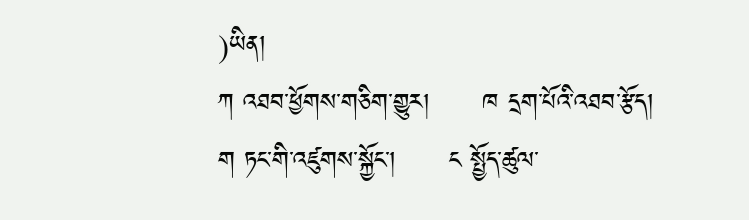)ཡིན།
ཀ འཐབ་ཕྱོགས་གཅིག་གྱུར།      ཁ དྲག་པོའི་འཐབ་རྩོད།
ག ཏང་གི་འཛུགས་སྐྱོང་།      ང སྤྱོད་ཚུལ་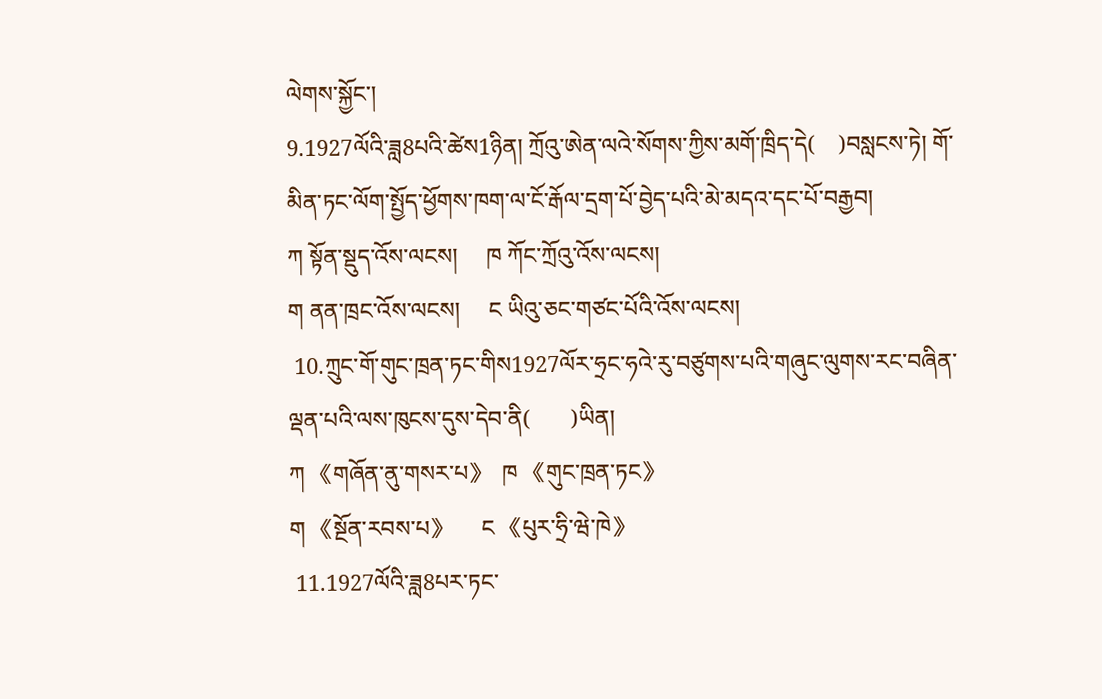ལེགས་སྐྱོང་།
9.1927ལོའི་ཟླ8པའི་ཚེས1ཉིན། ཀྲོའུ་ཨེན་ལའེ་སོགས་ཀྱིས་མགོ་ཁྲིད་དེ(    )བསླངས་ཏེ། གོ་མིན་ཏང་ལོག་སྤྱོད་ཕྱོགས་ཁག་ལ་ངོ་རྒོལ་དྲག་པོ་བྱེད་པའི་མེ་མདའ་དང་པོ་བརྒྱབ།
ཀ སྟོན་སྡུད་འོས་ལངས།     ཁ ཀོང་ཀྲོའུ་འོས་ལངས།
ག ནན་ཁྲང་འོས་ལངས།     ང ཡིའུ་ཅང་གཙང་པོའི་འོས་ལངས།
 10.ཀྲུང་གོ་གུང་ཁྲན་ཏང་གིས1927ལོར་ཧྲང་ཧའེ་རུ་བཙུགས་པའི་གཞུང་ལུགས་རང་བཞིན་ལྡན་པའི་ལས་ཁུངས་དུས་དེབ་ནི(       )ཡིན།
ཀ 《གཞོན་ནུ་གསར་པ》  ཁ 《གུང་ཁྲན་ཏང》
ག 《སྔོན་རབས་པ》     ང 《པུར་ཧྲི་ཝེ་ཁེ》
 11.1927ལོའི་ཟླ8པར་ཏང་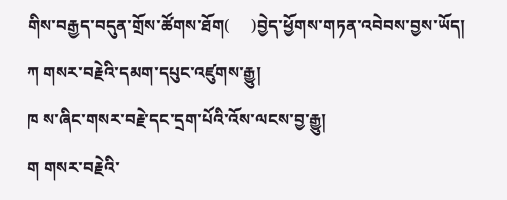གིས་བརྒྱད་བདུན་གྲོས་ཚོགས་ཐོག(     )བྱེད་ཕྱོགས་གཏན་འབེབས་བྱས་ཡོད།
ཀ གསར་བརྗེའི་དམག་དཔུང་འཛུགས་རྒྱུ།
ཁ ས་ཞིང་གསར་བརྗེ་དང་དྲག་པོའི་འོས་ལངས་བྱ་རྒྱུ།
ག གསར་བརྗེའི་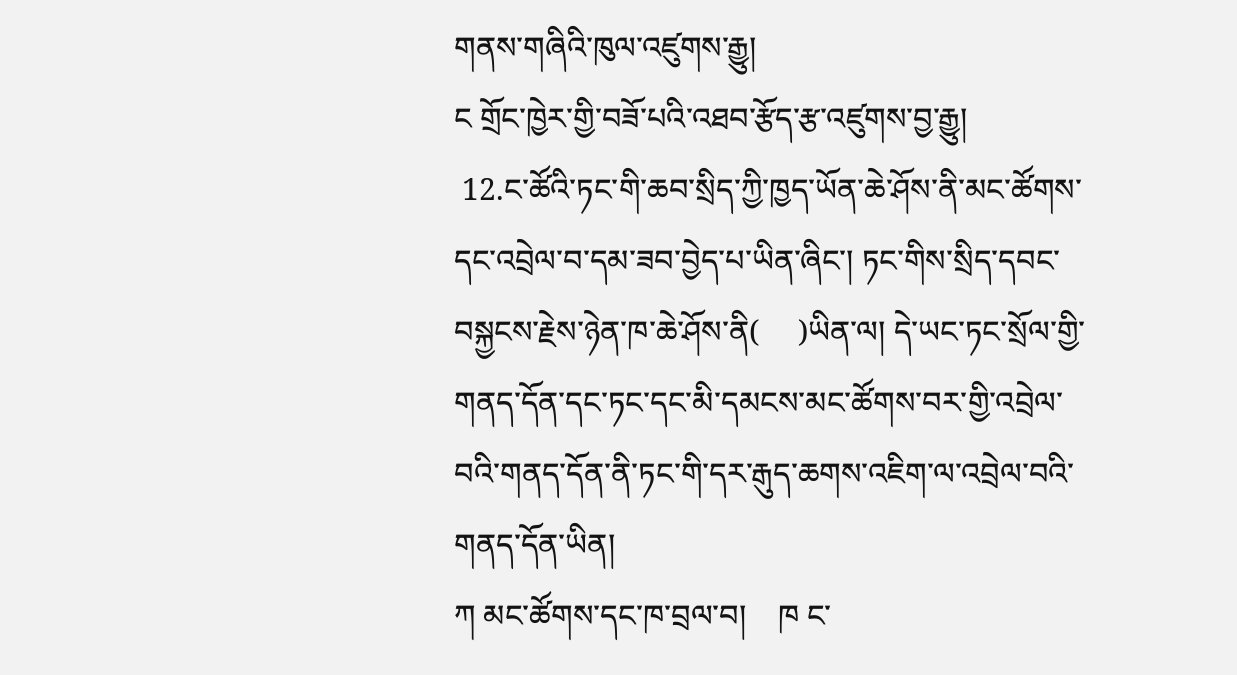གནས་གཞིའི་ཁུལ་འཛུགས་རྒྱུ།
ང གྲོང་ཁྱེར་གྱི་བཟོ་པའི་འཐབ་རྩོད་རྩ་འཛུགས་བྱ་རྒྱུ།
 12.ང་ཚོའི་ཏང་གི་ཆབ་སྲིད་ཀྱི་ཁྱད་ཡོན་ཆེ་ཤོས་ནི་མང་ཚོགས་དང་འབྲེལ་བ་དམ་ཟབ་བྱེད་པ་ཡིན་ཞིང་། ཏང་གིས་སྲིད་དབང་བསྐྱངས་རྗེས་ཉེན་ཁ་ཆེ་ཤོས་ནི(     )ཡིན་ལ། དེ་ཡང་ཏང་སྲོལ་གྱི་གནད་དོན་དང་ཏང་དང་མི་དམངས་མང་ཚོགས་བར་གྱི་འབྲེལ་བའི་གནད་དོན་ནི་ཏང་གི་དར་རྒུད་ཆགས་འཇིག་ལ་འབྲེལ་བའི་གནད་དོན་ཡིན།
ཀ མང་ཚོགས་དང་ཁ་བྲལ་བ།    ཁ ང་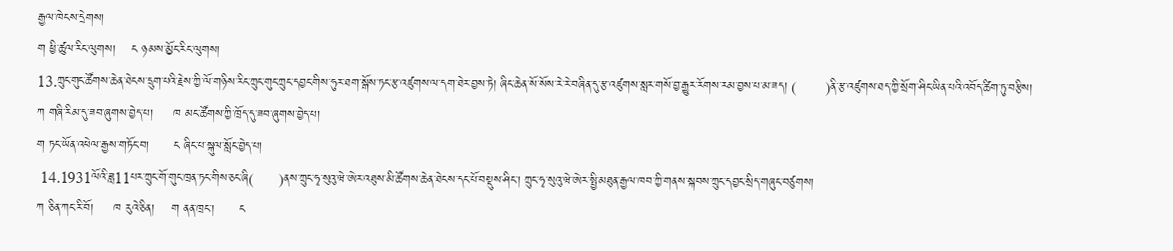རྒྱལ་ཁེངས་དྲེགས།
ག ཕྱི་ཚུལ་རིང་ལུགས།    ང ཉམས་མྱོང་རིང་ལུགས།
13.ཀྲུང་གུང་ཚོགས་ཆེན་ཐེངས་དྲུག་པའི་རྗེས་ཀྱི་ལོ་གཉིས་རིང་ཀྲུང་གུང་ཀྲུང་དབྱང་གིས་ཧུར་ཐག་སྒོས་ཏང་རྩ་འཛུགས་ལ་དག་ཐེར་བྱས་ཏེ། ཞིང་ཆེན་སོ་སོས་རེ་རེ་བཞིན་དུ་རྩ་འཛུགས་སླར་གསོ་བྱ་རྒྱུར་རོགས་རམ་བྱས་པ་མ་ཟད། (       )ནི་རྩ་འཛུགས་ཐད་ཀྱི་སྲོག་ཤིང་ཡིན་པའི་འབོད་ཚིག་ཏུ་བརྩིས།
ཀ གཞི་རིམ་དུ་ཟབ་ཞུགས་བྱེད་པ།     ཁ མང་ཚོགས་ཀྱི་ཁྲོད་དུ་ཟབ་ཞུགས་བྱེད་པ།
ག ཏང་ཡོན་འཕེལ་རྒྱས་གཏོང་བ།      ང ཞིང་པ་སྐུལ་སློང་བྱེད་པ།
 14.1931ལོའི་ཟླ11པར་ཀྲུང་གོ་གུང་ཁྲན་ཏང་གིས་ཅང་ཞི(      )ནས་ཀྲུང་ཧྭ་སུའུ་ཝེ་ཨེར་འཐུས་མི་ཚོགས་ཆེན་ཐེངས་དང་པོ་བསྡུས་ཤིང་། ཀྲུང་ཧྭ་སུའུ་ཝེ་ཨེར་སྤྱི་མཐུན་རྒྱལ་ཁབ་ཀྱི་གནས་སྐབས་ཀྲུང་དབྱང་སྲིད་གཞུང་བཙུགས།
ཀ ཅིན་ཀང་རི་བོ།     ཁ རུའེ་ཅིན།    ག ནན་ཁྲང་།      ང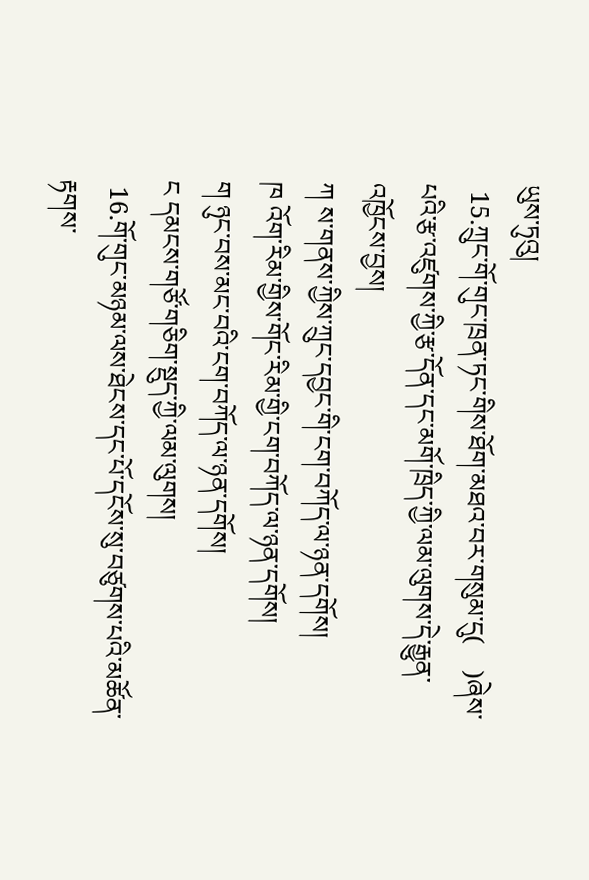ཡུས་ཏུའུ།
 15.ཀྲུང་གོ་གུང་ཁྲན་ཏང་གིས་ཐོག་མཐའ་བར་གསུམ་དུ(    )ཞེས་པའི་རྩ་འཛུགས་ཀྱི་རྩ་དོན་དང་མགོ་ཁྲིད་ཀྱི་ལམ་ལུགས་དེ་རྒྱུན་འཁྱོངས་བྱས།
ཀ ས་གནས་ཀྱིས་ཀྲུང་དབྱང་གི་ངག་བཀོད་ལ་ཉན་དགོས།
ཁ འོག་རིམ་གྱིས་གོང་རིམ་གྱི་ངག་བཀོད་ལ་ཉན་དགོས།
ག ཉུང་བས་མང་བའི་ངག་བཀོད་ལ་ཉན་དགོས།
ང དམངས་གཙོ་གཅིག་སྡུད་ཀྱི་ལམ་ལུགས།
 16.གོ་གུང་མཉམ་ལས་ཐེངས་དང་པོ་དངོས་སུ་བཙུགས་པའི་མཚོན་རྟགས་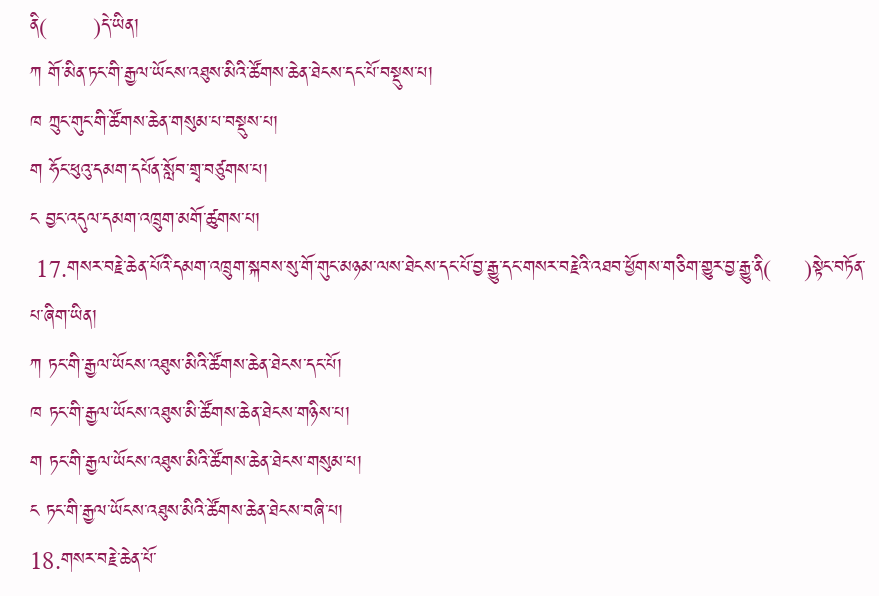ནི(       )དེ་ཡིན།
ཀ གོ་མིན་ཏང་གི་རྒྱལ་ཡོངས་འཐུས་མིའི་ཚོགས་ཆེན་ཐེངས་དང་པོ་བསྡུས་པ།
ཁ ཀྲུང་གུང་གི་ཚོགས་ཆེན་གསུམ་པ་བསྡུས་པ།
ག ཧོང་ཕུའུ་དམག་དཔོན་སློབ་གྲྭ་བཙུགས་པ།
ང བྱང་འདུལ་དམག་འཁྲུག་མགོ་ཚུགས་པ།
 17.གསར་བརྗེ་ཆེན་པོའི་དམག་འཁྲུག་སྐབས་སུ་གོ་གུང་མཉམ་ལས་ཐེངས་དང་པོ་བྱ་རྒྱུ་དང་གསར་བརྗེའི་འཐབ་ཕྱོགས་གཅིག་གྱུར་བྱ་རྒྱུ་ནི(     )སྟེང་བཏོན་པ་ཞིག་ཡིན།
ཀ ཏང་གི་རྒྱལ་ཡོངས་འཐུས་མིའི་ཚོགས་ཆེན་ཐེངས་དང་པོ།
ཁ ཏང་གི་རྒྱལ་ཡོངས་འཐུས་མི་ཚོགས་ཆེན་ཐེངས་གཉིས་པ།
ག ཏང་གི་རྒྱལ་ཡོངས་འཐུས་མིའི་ཚོགས་ཆེན་ཐེངས་གསུམ་པ།
ང ཏང་གི་རྒྱལ་ཡོངས་འཐུས་མིའི་ཚོགས་ཆེན་ཐེངས་བཞི་པ།
18.གསར་བརྗེ་ཆེན་པོ་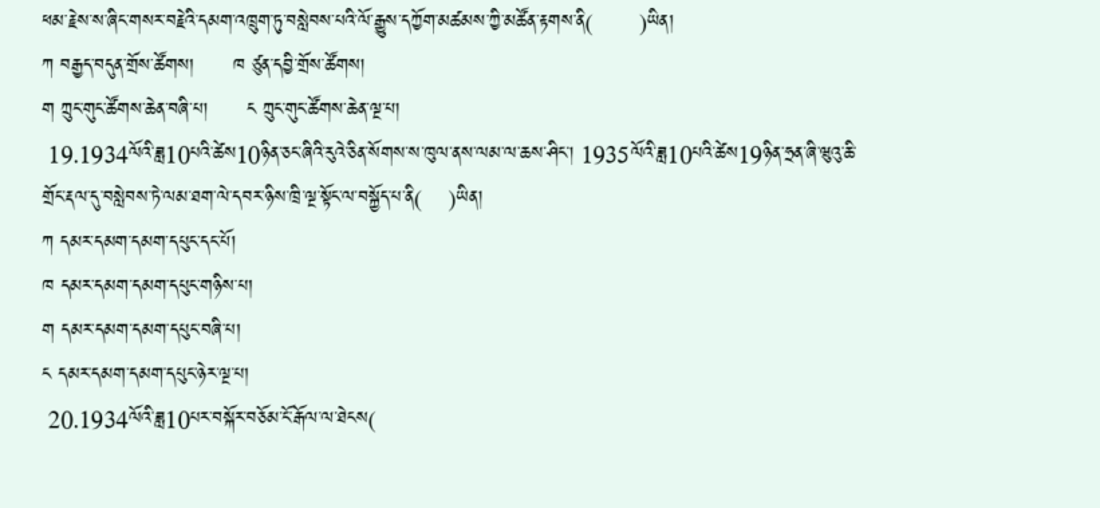ཕམ་རྗེས་ས་ཞིང་གསར་བརྗེའི་དམག་འཁྲུག་ཏུ་བསླེབས་པའི་ལོ་རྒྱུས་དཀྱོག་མཚམས་ཀྱི་མཚོན་རྟགས་ནི(       )ཡིན།
ཀ བརྒྱད་བདུན་གྲོས་ཚོགས།      ཁ ཙུན་དབྱི་གྲོས་ཚོགས།
ག ཀྲུང་གུང་ཚོགས་ཆེན་བཞི་པ།      ང ཀྲུང་གུང་ཚོགས་ཆེན་ལྔ་པ།
 19.1934ལོའི་ཟླ10པའི་ཚེས10ཉིན་ཅང་ཞིའི་རུའེ་ཅིན་སོགས་ས་ཁུལ་ནས་ལམ་ལ་ཆས་ཤིང་། 1935ལོའི་ཟླ10པའི་ཚེས19ཉིན་ཧྲན་ཞི་ཝུའུ་ཆི་གྲོང་རྡལ་དུ་བསླེབས་ཏེ་ལམ་ཐག་ལེ་དབར་ཉིས་ཁྲི་ལྔ་སྟོང་ལ་བསྐྱོད་པ་ནི(    )ཡིན།
ཀ དམར་དམག་དམག་དཔུང་དང་པོ།
ཁ དམར་དམག་དམག་དཔུང་གཉིས་པ།
ག དམར་དམག་དམག་དཔུང་བཞི་པ།
ང དམར་དམག་དམག་དཔུང་ཉེར་ལྔ་པ།
 20.1934ལོའི་ཟླ10པར་བསྐོར་བཅོམ་ངོ་རྒོལ་ལ་ཐེངས(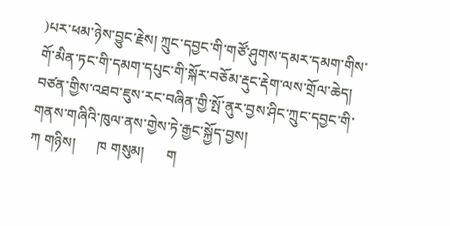)པར་ཕམ་ཉེས་བྱུང་རྗེས། ཀྲུང་དབྱང་གི་གཙོ་ཤུགས་དམར་དམག་གིས་གོ་མིན་ཏང་གི་དམག་དཔུང་གི་སྐོར་བཅོམ་རྡུང་རྡེག་ལས་གྲོལ་ཆེད། བཙན་གྱིས་འཐབ་ཇུས་རང་བཞིན་གྱི་སྤོ་ནུར་བྱས་ཤིང་ཀྲུང་དབྱང་གི་གནས་གཞིའི་ཁུལ་ནས་གྱེས་ཏེ་རྒྱང་སྐྱོད་བྱས།
ཀ གཉིས།      ཁ གསུམ།      ག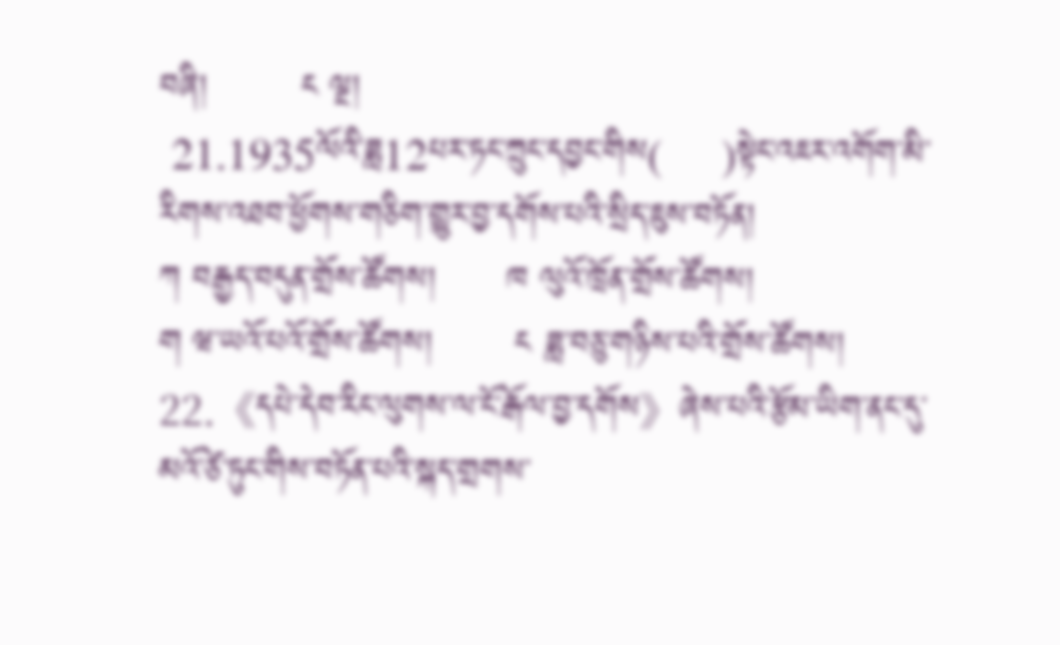བཞི།        ང ལྔ།
 21.1935ལོའི་ཟླ12པར་ཏང་ཀྲུང་དབྱང་གིས(     )སྟེང་འཇར་འགོག་མི་རིགས་འཐབ་ཕྱོགས་གཅིག་གྱུར་བྱ་དགོས་པའི་སྲིད་ཇུས་བཏོན།
ཀ བརྒྱད་བདུན་གྲོས་ཚོགས།      ཁ ལུའོ་ཁྲོན་གྲོས་ཚོགས།
ག ཝ་ཡའོ་པའོ་གྲོས་ཚོགས།       ང ཟླ་བཅུ་གཉིས་པའི་གྲོས་ཚོགས།
22.《དཔེ་དེབ་རིང་ལུགས་ལ་ངོ་རྒོལ་བྱ་དགོས》ཞེས་པའི་རྩོམ་ཡིག་ནང་དུ་མའོ་ཙེ་ཏུང་གིས་བཏོན་པའི་སྐད་གྲགས་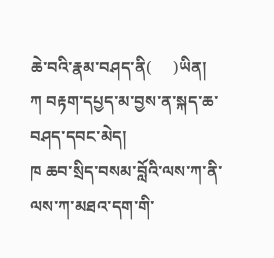ཆེ་བའི་རྣམ་བཤད་ནི(     )ཡིན།
ཀ བརྟག་དཔྱད་མ་བྱས་ན་སྐད་ཆ་བཤད་དབང་མེད།
ཁ ཆབ་སྲིད་བསམ་བློའི་ལས་ཀ་ནི་ལས་ཀ་མཐའ་དག་གི་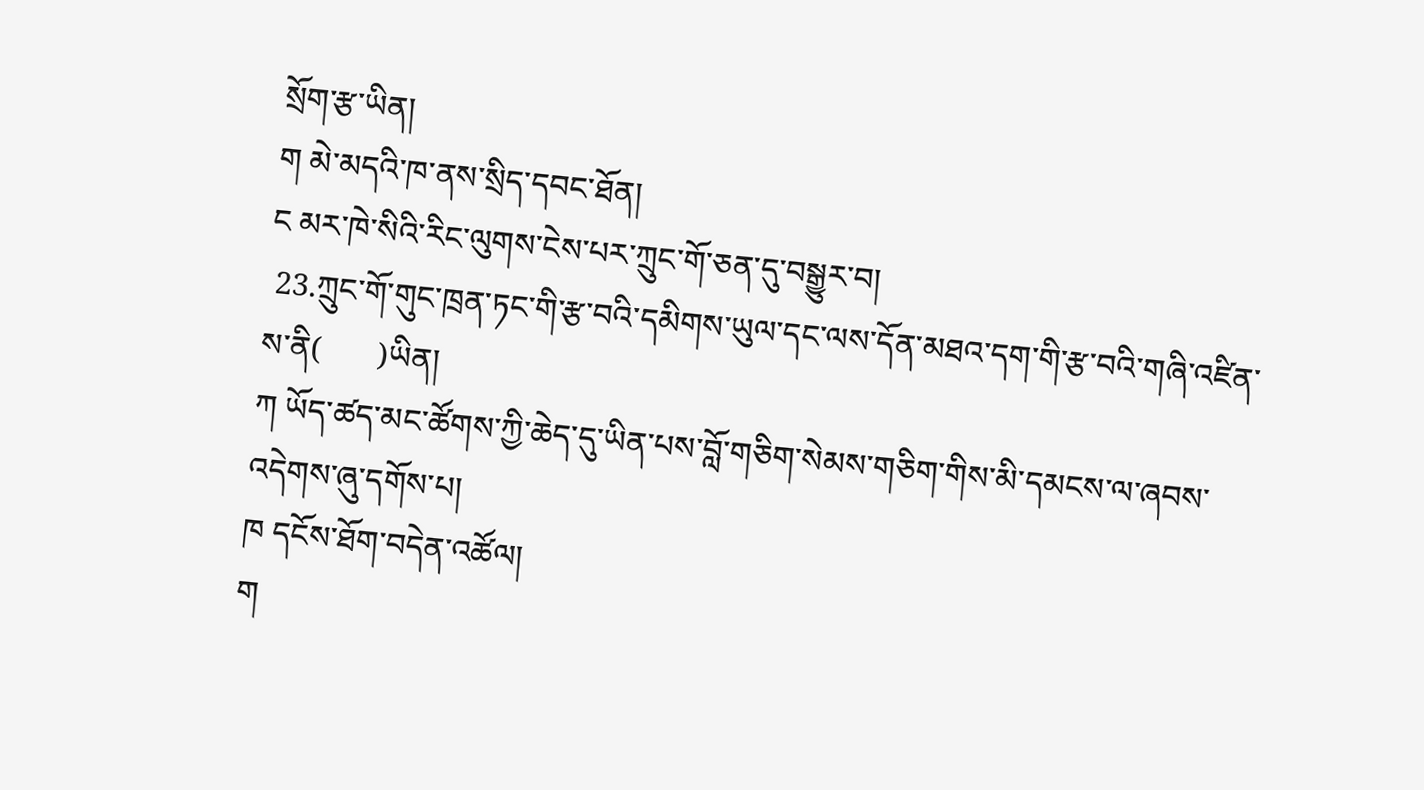སྲོག་རྩ་ཡིན།
ག མེ་མདའི་ཁ་ནས་སྲིད་དབང་ཐོན།
ང མར་ཁེ་སིའི་རིང་ལུགས་ངེས་པར་ཀྲུང་གོ་ཅན་དུ་བསྒྱུར་བ།
 23.ཀྲུང་གོ་གུང་ཁྲན་ཏང་གི་རྩ་བའི་དམིགས་ཡུལ་དང་ལས་དོན་མཐའ་དག་གི་རྩ་བའི་གཞི་འཛིན་ས་ནི(       )ཡིན།
ཀ ཡོད་ཚད་མང་ཚོགས་ཀྱི་ཆེད་དུ་ཡིན་པས་བློ་གཅིག་སེམས་གཅིག་གིས་མི་དམངས་ལ་ཞབས་འདེགས་ཞུ་དགོས་པ།
ཁ དངོས་ཐོག་བདེན་འཚོལ།
ག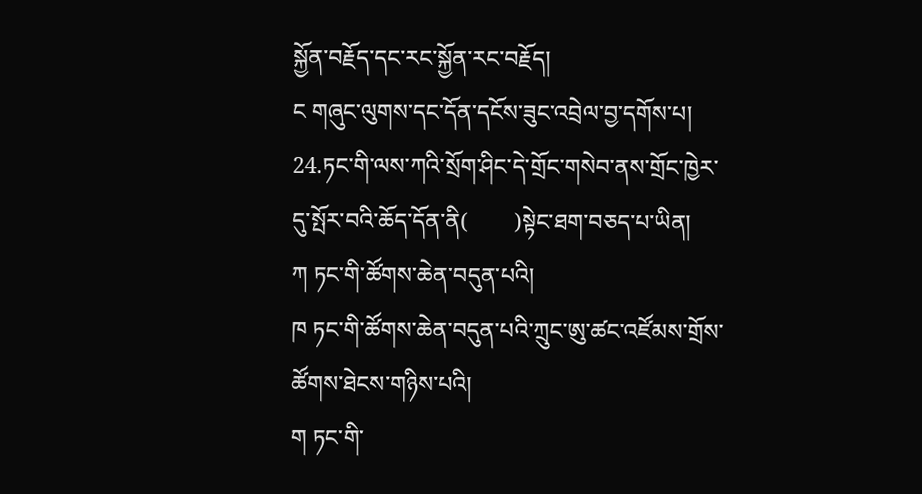སྐྱོན་བརྗོད་དང་རང་སྐྱོན་རང་བརྗོད།
ང གཞུང་ལུགས་དང་དོན་དངོས་ཟུང་འབྲེལ་བྱ་དགོས་པ།
24.ཏང་གི་ལས་ཀའི་སྲོག་ཤིང་དེ་གྲོང་གསེབ་ནས་གྲོང་ཁྱེར་དུ་སྤོར་བའི་ཆོད་དོན་ནི(        )སྟེང་ཐག་བཅད་པ་ཡིན།
ཀ ཏང་གི་ཚོགས་ཆེན་བདུན་པའི།
ཁ ཏང་གི་ཚོགས་ཆེན་བདུན་པའི་ཀྲུང་ཨུ་ཚང་འཛོམས་གྲོས་ཚོགས་ཐེངས་གཉིས་པའི།
ག ཏང་གི་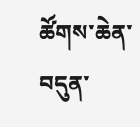ཚོགས་ཆེན་བདུན་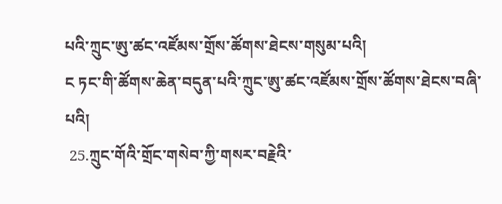པའི་ཀྲུང་ཨུ་ཚང་འཛོམས་གྲོས་ཚོགས་ཐེངས་གསུམ་པའི།
ང ཏང་གི་ཚོགས་ཆེན་བདུན་པའི་ཀྲུང་ཨུ་ཚང་འཛོམས་གྲོས་ཚོགས་ཐེངས་བཞི་པའི།
 25.ཀྲུང་གོའི་གྲོང་གསེབ་ཀྱི་གསར་བརྗེའི་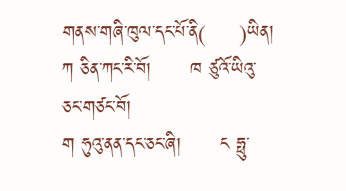གནས་གཞི་ཁུལ་དང་པོ་ནི(     )ཡིན།
ཀ ཅིན་ཀང་རི་བོ།      ཁ ཙུའོ་ཡིའུ་ཅང་གཙང་བོ།
ག ཧུའུ་ནན་དང་ཅང་ཞི།      ང ཧྥུ་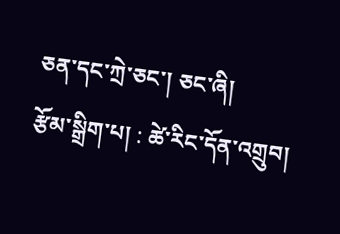ཅན་དང་ཀྲེ་ཅང་། ཅང་ཞི།
རྩོམ་སྒྲིག་པ། : ཚེ་རིང་དོན་འགྲུབ།